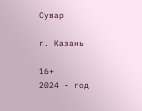Сувар

г. Казань

16+
2024 - год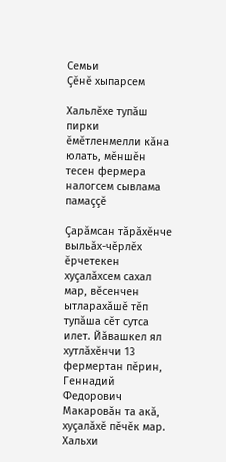Семьи
Çӗнӗ хыпарсем

Хальлӗхе тупăш пирки ӗмӗтленмелли кăна юлать, мӗншӗн тесен фермера налогсем сывлама памаççӗ

Çарăмсан тăрăхӗнче выльăх-чӗрлӗх ӗрчетекен хуçалăхсем сахал мар, вӗсенчен ытларахăшӗ тӗп тупăша сӗт сутса илет. Йăвашкел ял хутлăхӗнчи 13 фермертан пӗрин, Геннадий Федорович Макаровăн та акă, хуçалăхӗ пӗчӗк мар. Хальхи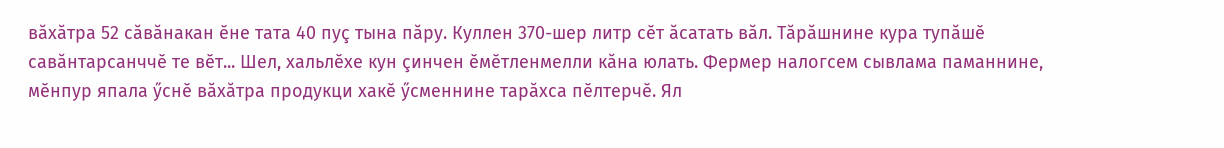вăхăтра 52 сăвăнакан ӗне тата 40 пуç тына пăру. Куллен 370-шер литр сӗт ăсатать вăл. Тăрăшнине кура тупăшӗ савăнтарсанччӗ те вӗт... Шел, хальлӗхе кун çинчен ӗмӗтленмелли кăна юлать. Фермер налогсем сывлама паманнине, мӗнпур япала ӳснӗ вăхăтра продукци хакӗ ӳсменнине тарăхса пӗлтерчӗ. Ял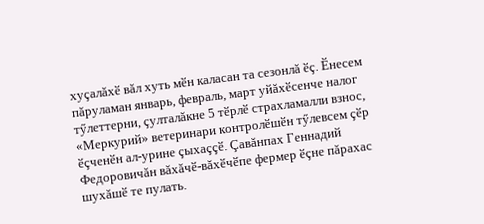хуçалăхӗ вăл хуть мӗн каласан та сезонлă ӗç. Ӗнесем пăруламан январь, февраль, март уйăхӗсенче налог тӳлеттерни, çулталăкне 5 тӗрлӗ страхламалли взнос, «Меркурий» ветеринари контролӗшӗн тӳлевсем çӗр ӗçченӗн ал-урине çыхаççӗ. Çавăнпах Геннадий Федоровичăн вăхăчӗ-вăхӗчӗпе фермер ӗçне пăрахас шухăшӗ те пулать.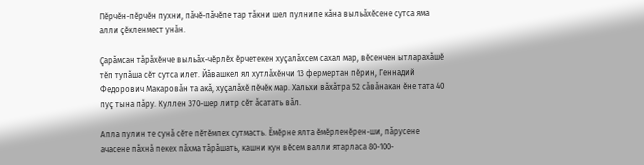Пӗрчӗн-пӗрчӗн пухни, пăчӗ-пăчӗпе тар тăкни шел пулнипе кăна выльăхӗсене сутса яма алли çӗкленмест унăн.

Çарăмсан тăрăхӗнче выльăх-чӗрлӗх ӗрчетекен хуçалăхсем сахал мар, вӗсенчен ытларахăшӗ тӗп тупăша сӗт сутса илет. Йăвашкел ял хутлăхӗнчи 13 фермертан пӗрин, Геннадий Федорович Макаровăн та акă, хуçалăхӗ пӗчӗк мар. Хальхи вăхăтра 52 сăвăнакан ӗне тата 40 пуç тына пăру. Куллен 370-шер литр сӗт ăсатать вăл.

Апла пулин те сунă сӗте пӗтӗмпех сутмасть. Ӗмӗрне ялта ӗмӗрленӗрен-ши, пăрусене ачасене пăхнă пекех пăхма тăрăшать, кашни кун вӗсем валли ятарласа 80-100-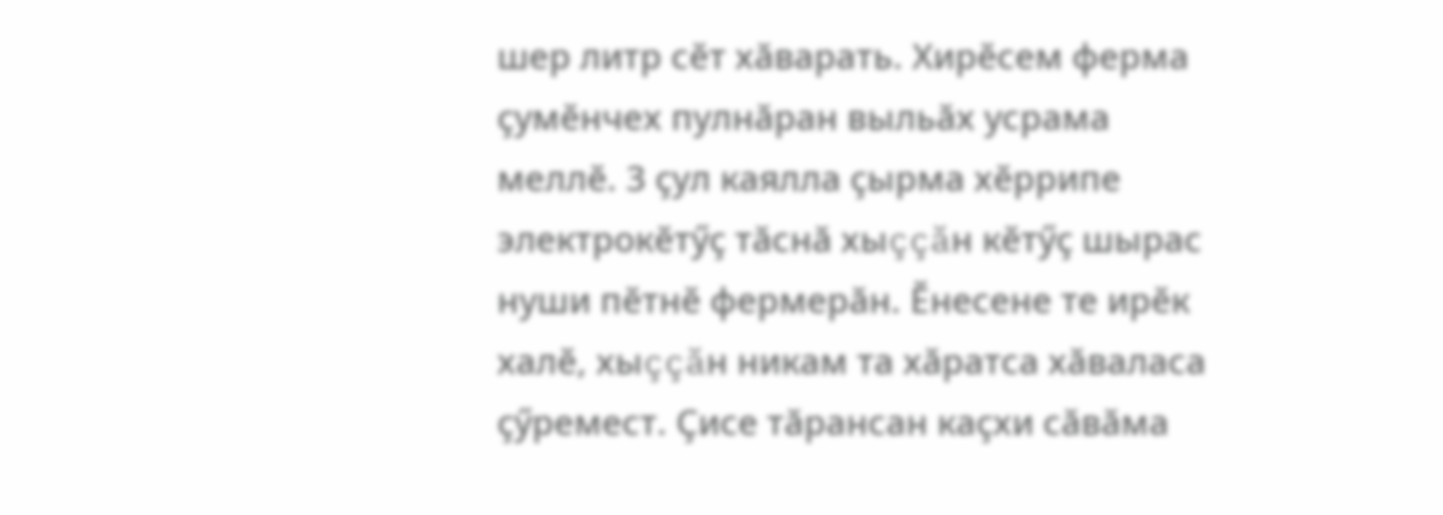шер литр сӗт хăварать. Хирӗсем ферма çумӗнчех пулнăран выльăх усрама меллӗ. 3 çул каялла çырма хӗррипе электрокӗтӳç тăснă хыççăн кӗтӳç шырас нуши пӗтнӗ фермерăн. Ӗнесене те ирӗк халӗ, хыççăн никам та хăратса хăваласа çӳремест. Çисе тăрансан каçхи сăвăма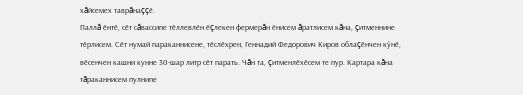хăйсемех таврăнаççӗ.
Паллă ӗнтӗ, сӗт сăвассипе тӗллевлӗн ӗçлекен фермерăн ӗнисем ăратлисем кăна, çитменнине тӗрлисем. Сӗт нумай параканнисене, тӗслӗхрен, Геннадий Федорович Киров облаçӗнчен кӳнӗ, вӗсенчен кашни кунне 30-шар литр сӗт парать. Чăн та, çитменлӗхӗсем те пур. Картара кăна тăраканнисем пулнипе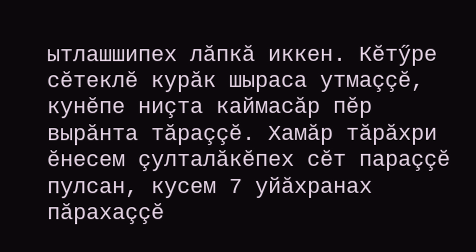ытлашшипех лăпкă иккен. Кӗтӳре сӗтеклӗ курăк шыраса утмаççӗ, кунӗпе ниçта каймасăр пӗр вырăнта тăраççӗ. Хамăр тăрăхри ӗнесем çулталăкӗпех сӗт параççӗ пулсан, кусем 7 уйăхранах пăрахаççӗ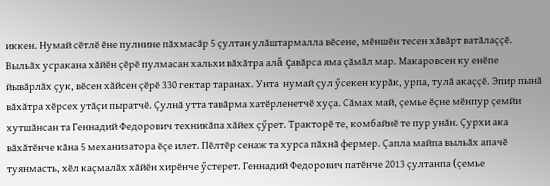иккен. Нумай сӗтлӗ ӗне пулнине пăхмасăр 5 çултан улăштармалла вӗсене, мӗншӗн тесен хăвăрт ватăлаççӗ.
Выльăх усракана хăйӗн çӗрӗ пулмасан хальхи вăхăтра алă çавăрса яма çăмăл мар. Макаровсен ку енӗпе йывăрлăх çук, вӗсен хăйсен çӗрӗ 330 гектар таранах. Унта  нумай çул ӳсекен курăк, урпа, тулă акаççӗ. Эпир пынă вăхăтра хӗрсех утăçи пыратчӗ. Çулнă утта тавăрма хатӗрленетчӗ хуçа. Сăмах май, çемье ӗçне мӗнпур çемйи хутшăнсан та Геннадий Федорович техникăпа хăйех çӳрет. Тракторӗ те, комбайнӗ те пур унăн. Çурхи ака вăхăтӗнче кăна 5 механизатора ӗçе илет. Пӗлтӗр сенаж та хурса пăхнă фермер. Çапла майпа выльăх апачӗ туянмасть, хӗл каçмалăх хăйӗн хирӗнче ӳстерет. Геннадий Федорович патӗнче 2013 çултанпа (çемье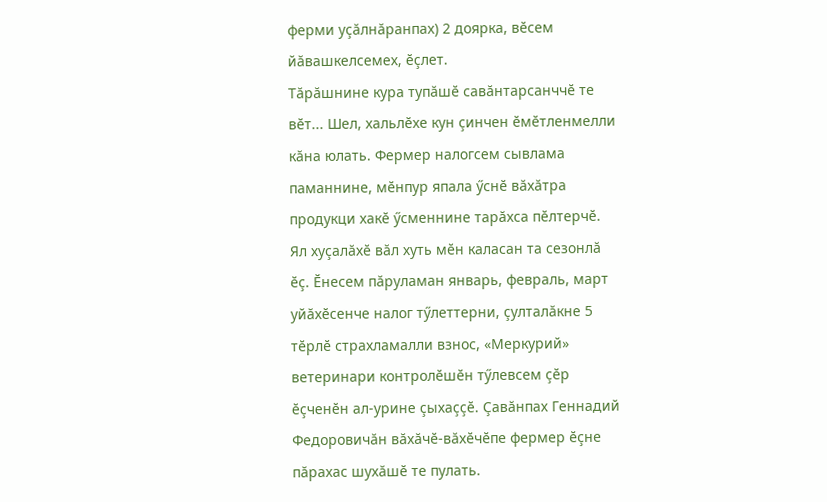ферми уçăлнăранпах) 2 доярка, вӗсем йăвашкелсемех, ӗçлет.
Тăрăшнине кура тупăшӗ савăнтарсанччӗ те вӗт... Шел, хальлӗхе кун çинчен ӗмӗтленмелли кăна юлать. Фермер налогсем сывлама паманнине, мӗнпур япала ӳснӗ вăхăтра продукци хакӗ ӳсменнине тарăхса пӗлтерчӗ. Ял хуçалăхӗ вăл хуть мӗн каласан та сезонлă ӗç. Ӗнесем пăруламан январь, февраль, март уйăхӗсенче налог тӳлеттерни, çулталăкне 5 тӗрлӗ страхламалли взнос, «Меркурий» ветеринари контролӗшӗн тӳлевсем çӗр ӗçченӗн ал-урине çыхаççӗ. Çавăнпах Геннадий Федоровичăн вăхăчӗ-вăхӗчӗпе фермер ӗçне пăрахас шухăшӗ те пулать.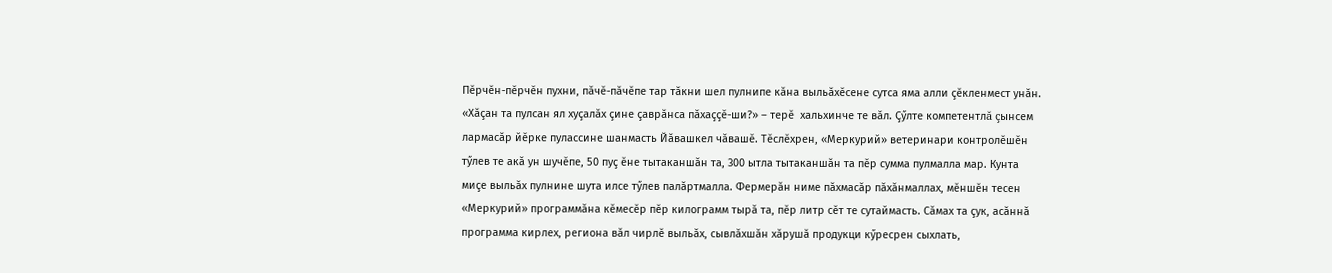Пӗрчӗн-пӗрчӗн пухни, пăчӗ-пăчӗпе тар тăкни шел пулнипе кăна выльăхӗсене сутса яма алли çӗкленмест унăн.
«Хăçан та пулсан ял хуçалăх çине çаврăнса пăхаççӗ-ши?» – терӗ  хальхинче те вăл. Çӳлте компетентлă çынсем лармасăр йӗрке пулассине шанмасть Йăвашкел чăвашӗ. Тӗслӗхрен, «Меркурий» ветеринари контролӗшӗн тӳлев те акă ун шучӗпе, 50 пуç ӗне тытаканшăн та, 300 ытла тытаканшăн та пӗр сумма пулмалла мар. Кунта миçе выльăх пулнине шута илсе тӳлев палăртмалла. Фермерăн ниме пăхмасăр пăхăнмаллах, мӗншӗн тесен «Меркурий» программăна кӗмесӗр пӗр килограмм тырă та, пӗр литр сӗт те сутаймасть. Сăмах та çук, асăннă программа кирлех, региона вăл чирлӗ выльăх, сывлăхшăн хăрушă продукци кӳресрен сыхлать,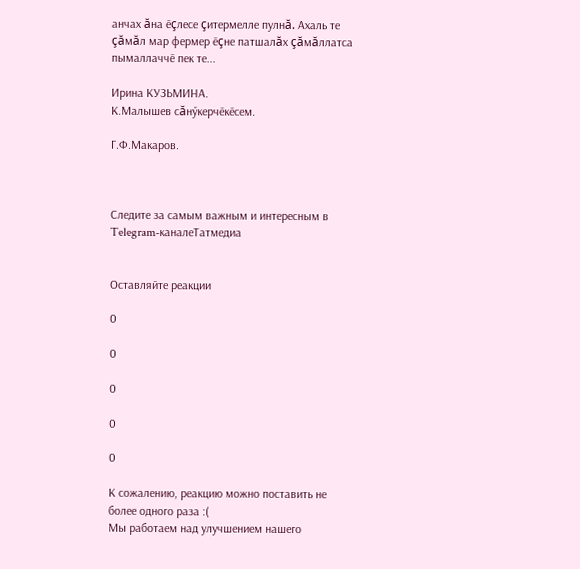анчах ăна ӗçлесе çитермелле пулнă. Ахаль те çăмăл мар фермер ӗçне патшалăх çăмăллатса пымаллаччӗ пек те...

Ирина КУЗЬМИНА.
К.Малышев сăнӳкерчӗкӗсем.

Г.Ф.Макаров.



Следите за самым важным и интересным в Telegram-каналеТатмедиа


Оставляйте реакции

0

0

0

0

0

К сожалению, реакцию можно поставить не более одного раза :(
Мы работаем над улучшением нашего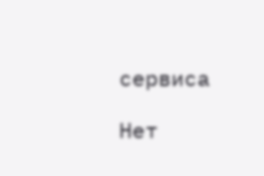сервиса

Нет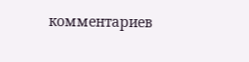комментариев